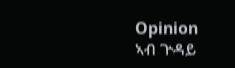Opinion
ኣብ ጕዳይ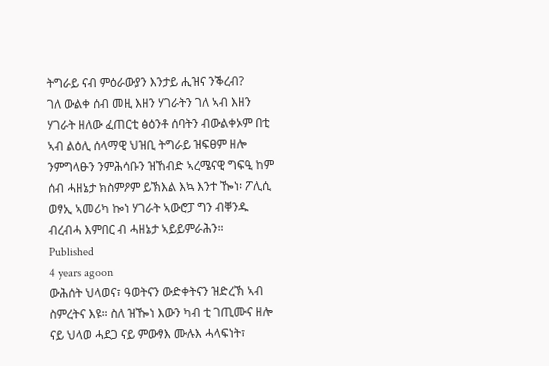ትግራይ ናብ ምዕራውያን እንታይ ሒዝና ንቕረብ?
ገለ ውልቀ ሰብ መዚ እዘን ሃገራትን ገለ ኣብ እዘን ሃገራት ዘለው ፈጠርቲ ፅዕንቶ ሰባትን ብውልቀኦም በቲ ኣብ ልዕሊ ሰላማዊ ህዝቢ ትግራይ ዝፍፀም ዘሎ ንምግላፁን ንምሕሳቡን ዝኸብድ ኣረሜናዊ ግፍዒ ከም ሰብ ሓዘኔታ ክስምዖም ይኽእል እኳ እንተ ዀነ፡ ፖሊሲ ወፃኢ ኣመሪካ ኰነ ሃገራት ኣውሮፓ ግን ብቐንዱ ብረብሓ እምበር ብ ሓዘኔታ ኣይይምራሕን።
Published
4 years agoon
ውሕሰት ህላወና፣ ዓወትናን ውድቀትናን ዝድረኽ ኣብ ስምረትና እዩ። ስለ ዝዀነ እውን ካብ ቲ ገጢሙና ዘሎ ናይ ህላወ ሓደጋ ናይ ምውፃእ ሙሉእ ሓላፍነት፣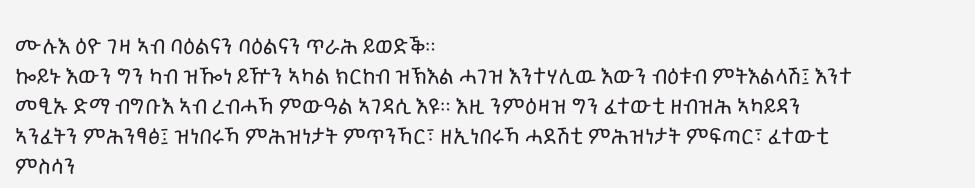ሙሉእ ዕዮ ገዛ ኣብ ባዕልናን ባዕልናን ጥራሕ ይወድቕ።
ኰይኑ እውን ግን ካብ ዝዀነ ይዅን ኣካል ክርከብ ዝኽእል ሓገዝ እንተሃሊዉ እውን ብዕቱብ ምትእልላሽ፤ እንተ መፂኡ ድማ ብግቡእ ኣብ ረብሓኻ ምውዓል ኣገዳሲ እዩ። እዚ ንምዕዛዝ ግን ፈተውቲ ዘብዝሕ ኣካይዳን ኣንፈትን ምሕንፃፅ፤ ዝነበሩኻ ምሕዝነታት ምጥንኻር፣ ዘኢነበሩኻ ሓደሽቲ ምሕዝነታት ምፍጣር፣ ፈተውቲ ምስሳን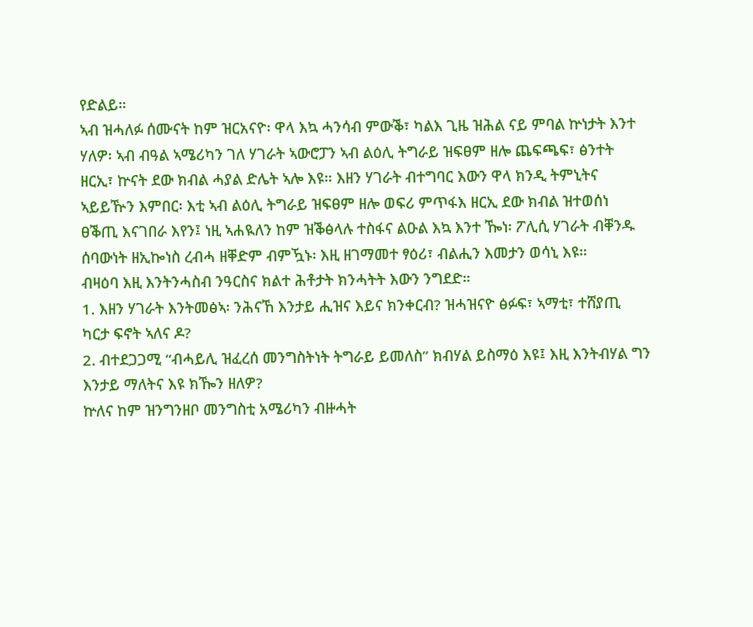የድልይ።
ኣብ ዝሓለፉ ሰሙናት ከም ዝርአናዮ፡ ዋላ እኳ ሓንሳብ ምውቕ፣ ካልእ ጊዜ ዝሕል ናይ ምባል ኵነታት እንተ ሃለዎ፡ ኣብ ብዓል ኣሜሪካን ገለ ሃገራት ኣውሮፓን ኣብ ልዕሊ ትግራይ ዝፍፀም ዘሎ ጨፍጫፍ፣ ፅንተት ዘርኢ፣ ኵናት ደው ክብል ሓያል ድሌት ኣሎ እዩ። እዘን ሃገራት ብተግባር እውን ዋላ ክንዲ ትምኒትና ኣይይዅን እምበር፡ እቲ ኣብ ልዕሊ ትግራይ ዝፍፀም ዘሎ ወፍሪ ምጥፋእ ዘርኢ ደው ክብል ዝተወሰነ ፀቕጢ እናገበራ እየን፤ ነዚ ኣሐዪለን ከም ዝቕፅላሉ ተስፋና ልዑል እኳ እንተ ዀነ፡ ፖሊሲ ሃገራት ብቐንዱ ሰባውነት ዘኢኰነስ ረብሓ ዘቐድም ብምዃኑ፡ እዚ ዘገማመተ ፃዕሪ፣ ብልሒን እመታን ወሳኒ እዩ።
ብዛዕባ እዚ እንትንሓስብ ንዓርስና ክልተ ሕቶታት ክንሓትት እውን ንግደድ።
1. እዘን ሃገራት እንትመፅኣ፡ ንሕናኸ እንታይ ሒዝና እይና ክንቀርብ? ዝሓዝናዮ ፅፉፍ፣ ኣማቲ፣ ተሸያጢ ካርታ ፍኖት ኣለና ዶ?
2. ብተደጋጋሚ “ብሓይሊ ዝፈረሰ መንግስትነት ትግራይ ይመለስ” ክብሃል ይስማዕ እዩ፤ እዚ እንትብሃል ግን እንታይ ማለትና እዩ ክዀን ዘለዎ?
ኵለና ከም ዝንግንዘቦ መንግስቲ አሜሪካን ብዙሓት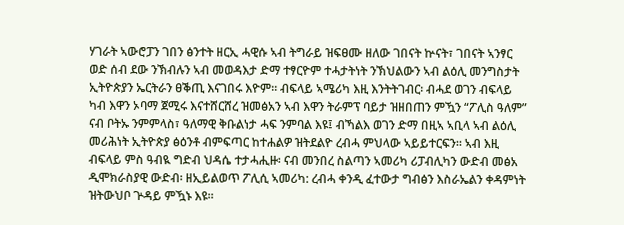ሃገራት ኣውሮፓን ገበን ፅንተት ዘርኢ ሓዊሱ ኣብ ትግራይ ዝፍፀሙ ዘለው ገበናት ኵናት፣ ገበናት ኣንፃር ወድ ሰብ ደው ንኽብሉን ኣብ መወዳእታ ድማ ተፃርዮም ተሓታትነት ንኽህልውን ኣብ ልዕሊ መንግስታት ኢትዮጵያን ኤርትራን ፀቕጢ እናገበሩ እዮም። ብፍላይ ኣሜሪካ እዚ እንትትገብር፡ ብሓደ ወገን ብፍላይ ካብ እዋን ኦባማ ጀሚሩ እናተሸርሸረ ዝመፅአን ኣብ እዋን ትራምፕ ባይታ ዝዘበጠን ምዃን “ፖሊስ ዓለም” ናብ ቦትኡ ንምምላስ፣ ዓለማዊ ቅቡልነታ ሓፍ ንምባል እዩ፤ ብኻልእ ወገን ድማ በዚኣ ኣቢላ ኣብ ልዕሊ መሪሕነት ኢትዮጵያ ፅዕንቶ ብምፍጣር ከተሐልዎ ዝትደልዮ ረብሓ ምህላው ኣይይተርፍን። ኣብ እዚ ብፍላይ ምስ ዓብዪ ግድብ ህዳሴ ተታሓሒዙ፡ ናብ መንበረ ስልጣን ኣመሪካ ሪፓብሊካን ውድብ መፅአ ዲሞክራስያዊ ውድብ፡ ዘኢይልወጥ ፖሊሲ ኣመሪካ: ረብሓ ቀንዲ ፈተውታ ግብፅን እስራኤልን ቀዳምነት ዝትውህቦ ጕዳይ ምዃኑ እዩ።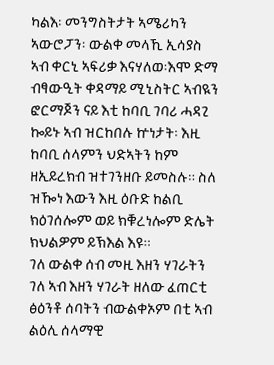ካልእ፡ መንግስትታት ኣሜሪካን ኣውሮፓን፡ ውልቀ መላኺ ኢሳያስ ኣብ ቀርኒ ኣፍሪቃ እናሃለወ፡እሞ ድማ ብፃውዒት ቀዳማይ ሚኒስትር ኣብዪን ፎርማጆን ናይ እቲ ከባቢ ገባሪ ሓዳጊ ኰይኑ ኣብ ዝርከበሉ ኵነታት፡ እዚ ከባቢ ሰላምን ህድኣትን ከም ዘኢይረክብ ዝተገንዘቡ ይመስሉ። ስለ ዝዀነ እውን እዚ ዕቡድ ከልቢ ክዕገሰሎም ወይ ክቑረነሎም ድሌት ክህልዎም ይኽእል እዩ።
ገለ ውልቀ ሰብ መዚ እዘን ሃገራትን ገለ ኣብ እዘን ሃገራት ዘለው ፈጠርቲ ፅዕንቶ ሰባትን ብውልቀኦም በቲ ኣብ ልዕሊ ሰላማዊ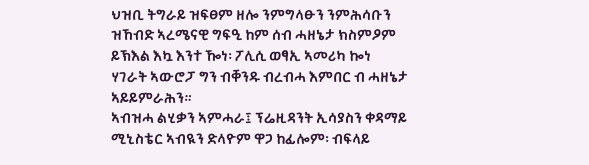ህዝቢ ትግራይ ዝፍፀም ዘሎ ንምግላፁን ንምሕሳቡን ዝኸብድ ኣረሜናዊ ግፍዒ ከም ሰብ ሓዘኔታ ክስምዖም ይኽእል እኳ እንተ ዀነ፡ ፖሊሲ ወፃኢ ኣመሪካ ኰነ ሃገራት ኣውሮፓ ግን ብቐንዱ ብረብሓ እምበር ብ ሓዘኔታ ኣይይምራሕን።
ኣብዝሓ ልሂቃን ኣምሓራ፤ ፕሬዚዳንት ኢሳያስን ቀዳማይ ሚኒስቴር ኣብዪን ድላዮም ዋጋ ከፊሎም፡ ብፍላይ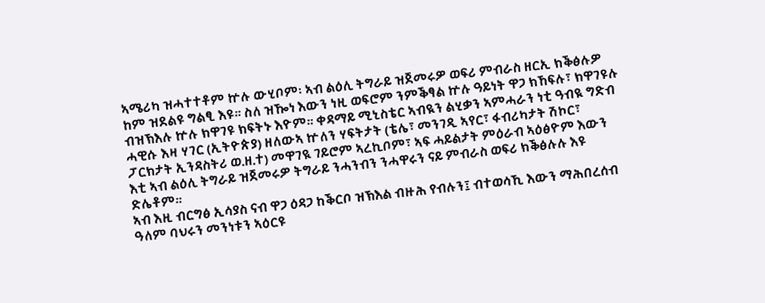ኣሜሪካ ዝሓተተቶም ኵሉ ውሂቦም፡ ኣብ ልዕሊ ትግራይ ዝጀመሩዎ ወፍሪ ምብራስ ዘርኢ ክቕፅሉዎ ከም ዝደልዩ ግልፂ እዩ። ስለ ዝዀነ እውን ነዚ ወፍሮም ንምቕፃል ኵሉ ዓይነት ዋጋ ክኸፍሉ፣ ክዋገዩሉ ብዝኽእሉ ኵሉ ክዋገዩ ክፍትኑ እዮም። ቀዳማይ ሚኒስቴር ኣብዪን ልሂቃን ኣምሓራን ነቲ ዓብዪ ግድብ ሓዊሱ እዛ ሃገር (ኢትዮጵያ) ዘለውኣ ኵለን ሃፍትታት (ቴሌ፣ መንገዲ ኣየር፣ ፋብሪካታት ሽኮር፣ ፓርክታት ኢንዳስትሪ ወ.ዘ.ተ) መዋገዪ ገይሮም ኣረኪቦም፣ ኣፍ ሓይልታት ምዕራብ ኣዕፅዮም እውን እቲ ኣብ ልዕሊ ትግራይ ዝጀመሩዎ ትግራይ ንሓንብን ንሓዋሩን ናይ ምብራስ ወፍሪ ክቕፅሉሉ እዩ ድሌቶም።
ኣብ እዚ ብርግፅ ኢሳያስ ናብ ዋጋ ዕዳጋ ከቕርቦ ዝኽእል ብዙሕ የብሉን፤ ብተወሳኺ እውን ማሕበረሰብ ዓለም ባህሩን መንነቱን ኣዕርዩ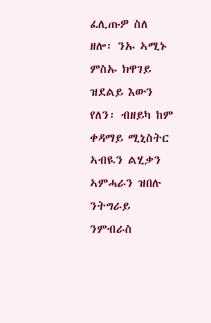ፈሊጡዎ ስለ ዘሎ፡ ንኡ ኣሚኑ ምስኡ ክዋገይ ዝደልይ እውን የለን፡ ብዘይካ ከም ቀዳማይ ሚኒስትር ኣብዪን ልሂቃን ኣምሓራን ዝበሉ ንትግራይ ንምብራስ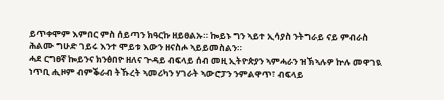ይጥቀሞም እምበር ምስ ሰይጣን ክዓርኩ ዘይፀልኡ። ኰይኑ ግን ኣይተ ኢሳያስ ንትግራይ ናይ ምብራስ ሕልሙ ግሁድ ገይሩ እንተ ሞይቱ እውን ዘናስሖ ኣይይመስልን።
ሓደ ርግፀኛ ኰይንና ክንፅበዮ ዘለና ጕዳይ ብፍላይ ሰብ መዚ ኢትዮጵያን ኣምሓራን ዝኽኣሉዎ ኵሉ መዋገዪ ነጥቢ ሒዞም ብምቕራብ ትኹረት ኣመሪካን ሃገራት ኣውሮፓን ንምልዋጥ፣ ብፍላይ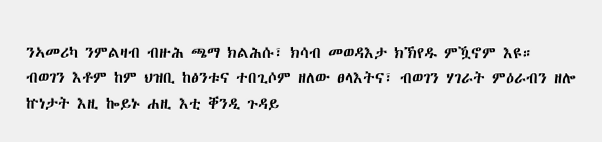ንኣመሪካ ንምልዛብ ብዙሕ ጫማ ክልሕሱ፣ ክሳብ መወዳእታ ክኽየዱ ምዃኖም እዩ።
ብወገን እቶም ከም ህዝቢ ከፅንቱና ተበጊሶም ዘለው ፀላእትና፣ ብወገን ሃገራት ምዕራብን ዘሎ ኵነታት እዚ ኰይኑ ሐዚ እቲ ቐንዲ ጉዳይ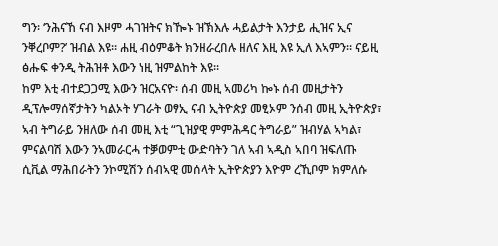ግን፡ ‘ንሕናኸ ናብ እዞም ሓገዝትና ክዀኑ ዝኽእሉ ሓይልታት እንታይ ሒዝና ኢና ንቐረቦም?’ ዝብል እዩ። ሐዚ ብዕምቆት ክንዘራረበሉ ዘለና እዚ እዩ ኢለ እኣምን። ናይዚ ፅሑፍ ቀንዲ ትሕዝቶ እውን ነዚ ዝምልከት እዩ።
ከም እቲ ብተደጋጋሚ እውን ዝርአናዮ፡ ሰብ መዚ ኣመሪካ ኰኑ ሰብ መዚታትን ዲፕሎማሰኛታትን ካልኦት ሃገራት ወፃኢ ናብ ኢትዮጵያ መፂኦም ንሰብ መዚ ኢትዮጵያ፣ ኣብ ትግራይ ንዘለው ሰብ መዚ እቲ “ጊዝያዊ ምምሕዳር ትግራይ” ዝብሃል ኣካል፣ ምናልባሽ እውን ንኣመራርሓ ተቓወምቲ ውድባትን ገለ ኣብ ኣዲስ ኣበባ ዝፍለጡ ሲቪል ማሕበራትን ንኮሚሽን ሰብኣዊ መሰላት ኢትዮጵያን እዮም ረኺቦም ክምለሱ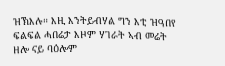ዝኽእሉ። እዚ እንትይብሃል ግን እቲ ዝዓበየ ፍልፍል ሓበሬታ እዞም ሃገራት ኣብ መሬት ዘሎ ናይ ባዕሎም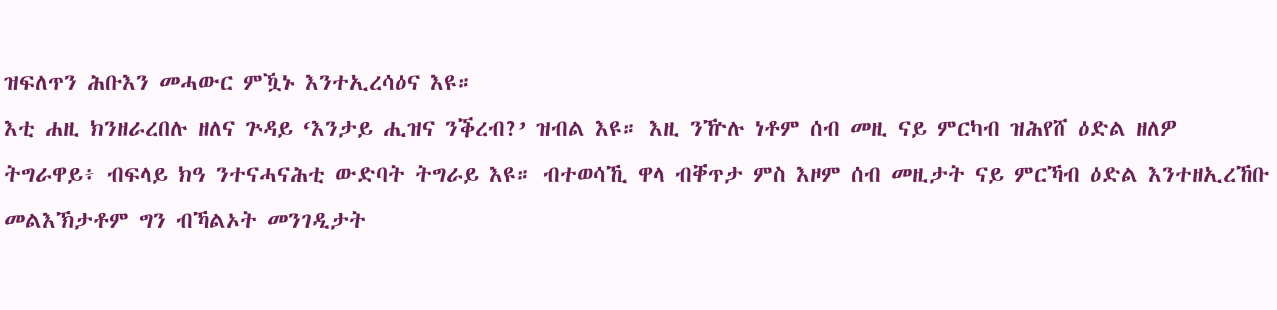ዝፍለጥን ሕቡእን መሓውር ምዃኑ እንተኢረሳዕና እዩ።
እቲ ሐዚ ክንዘራረበሉ ዘለና ጕዳይ ‘እንታይ ሒዝና ንቕረብ?’ ዝብል እዩ። እዚ ንዅሉ ነቶም ሰብ መዚ ናይ ምርካብ ዝሕየሸ ዕድል ዘለዎ ትግራዋይ፥ ብፍላይ ክዓ ንተናሓናሕቲ ውድባት ትግራይ እዩ። ብተወሳኺ ዋላ ብቐጥታ ምስ እዞም ሰብ መዚታት ናይ ምርኻብ ዕድል እንተዘኢረኸቡ መልእኽታቶም ግን ብኻልኦት መንገዲታት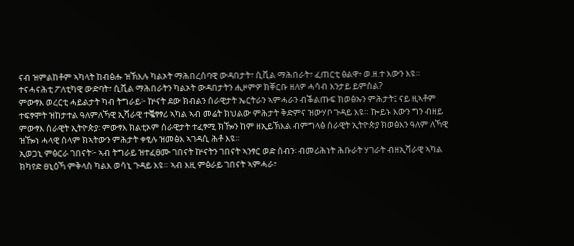ናብ ዝምልከቶም ኣካላት ከብፅሑ ዝኽእሉ ካልኦት ማሕበረሰባዊ ውዳበታት፣ ሲቪል ማሕበራት፣ ፈጠርቲ ፅልዋ፥ ወ.ዘ.ተ እውን እዩ።
ተናሓናሕቲ ፖለቲካዊ ውድባት፣ ሲቪል ማሕበራትን ካልኦት ውዳበታትን ሒዞምዎ ክቐርቡ ዘለዎ ሓሳብ እንታይ ይምሰል?
ምውፃእ ወረርቲ ሓይልታት ካብ ትግራይ፦ ኵናት ደው ክብልን ሰራዊታት ኤርትራን ኣምሓራን ብቕልጡፍ ክወፅኡን ምሕታት፤ ናይ ዚኣቶም ተፍፃሞት ዝከታተል ዓለምለኻዊ ኢሻራዊ ተቘፃፃሪ ኣካል ኣብ መሬት ክህልው ምሕታት ቅድምና ዝውሃቦ ጉዳይ እዩ። ኰይኑ እውን ግን ብዘይ ምውፃእ ሰራዊት ኢትዮጵያ፡ ምውፃእ ክልቲኦም ሰራዊታት ተፈፃሚ ክዀን ከም ዘኢይኽእል ብምግላፅ ሰራዊት ኢትዮጵያ ክወፅእን ዓለም ለኻዊ ዝዀነ ሓላዊ ሰላም ክኣትውን ምሕታት ቀፂሉ ዝመፅእ ኣገዳሲ ሕቶ እዩ።
ኢወጋኒ ምፅርራ ገበናት፦ ኣብ ትግራይ ዝተፈፀሙ ገበናት ኵናትን ገበናት ኣንፃር ወድ ሰብን፡ ብመሪሕነት ሕቡራት ሃገራት ብዘኢሻራዊ ኣካል ክካየድ ፀኒዕኻ ምቅላስ ካልእ ወሳኒ ጉዳይ እዩ። ኣብ እዚ ምፅራይ ገበናት ኣምሓራ፣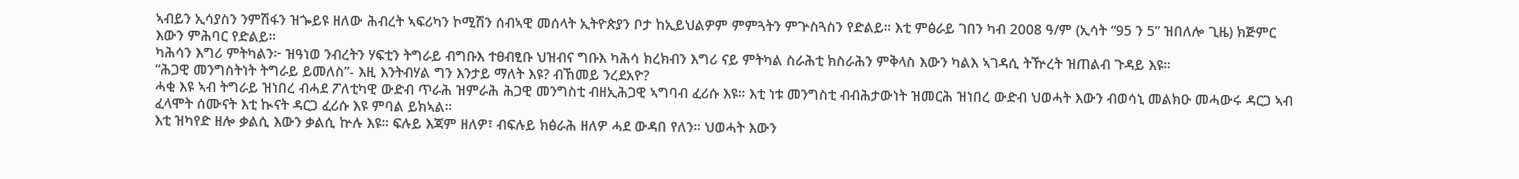ኣብይን ኢሳያስን ንምሽፋን ዝጐይዩ ዘለው ሕብረት ኣፍሪካን ኮሚሽን ሰብኣዊ መሰላት ኢትዮጵያን ቦታ ከኢይህልዎም ምምጓትን ምጕስጓስን የድልይ። እቲ ምፅራይ ገበን ካብ 2008 ዓ/ም (ኢሳት “95 ን 5” ዝበለሎ ጊዜ) ክጅምር እውን ምሕባር የድልይ።
ካሕሳን እግሪ ምትካልን፦ ዝዓነወ ንብረትን ሃፍቲን ትግራይ ብግቡእ ተፀብፂቡ ህዝብና ግቡእ ካሕሳ ክረክብን እግሪ ናይ ምትካል ስራሕቲ ክስራሕን ምቅላስ እውን ካልእ ኣገዳሲ ትዅረት ዝጠልብ ጉዳይ እዩ።
“ሕጋዊ መንግስትነት ትግራይ ይመለስ”- እዚ እንትብሃል ግን እንታይ ማለት እዩ? ብኸመይ ንረደአዮ?
ሓቂ እዩ ኣብ ትግራይ ዝነበረ ብሓደ ፖለቲካዊ ውድብ ጥራሕ ዝምራሕ ሕጋዊ መንግስቲ ብዘኢሕጋዊ ኣግባብ ፈሪሱ እዩ። እቲ ነቱ መንግስቲ ብብሕታውነት ዝመርሕ ዝነበረ ውድብ ህወሓት እውን ብወሳኒ መልክዑ መሓውሩ ዳርጋ ኣብ ፈላሞት ሰሙናት እቲ ኲናት ዳርጋ ፈሪሱ እዩ ምባል ይክኣል።
እቲ ዝካየድ ዘሎ ቃልሲ እውን ቃልሲ ኵሉ እዩ። ፍሉይ እጃም ዘለዎ፣ ብፍሉይ ክፅራሕ ዘለዎ ሓደ ውዳበ የለን። ህወሓት እውን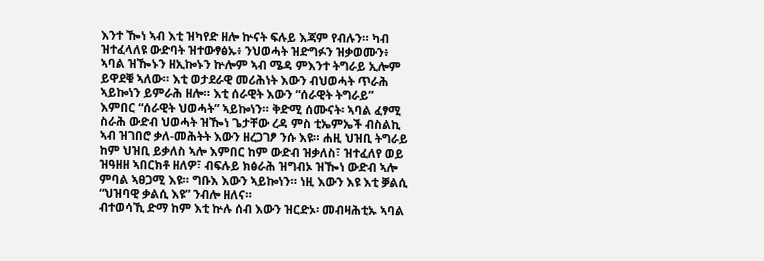እንተ ዀነ ኣብ እቲ ዝካየድ ዘሎ ኵናት ፍሉይ እጃም የብሉን። ካብ ዝተፈላለዩ ውድባት ዝተውፃፅኡ፥ ንህወሓት ዝድግፉን ዝቃወሙን፥ ኣባል ዝዀኑን ዘኢኰኑን ኵሎም ኣብ ሜዳ ምእንተ ትግራይ ኢሎም ይዋደቑ ኣለው። እቲ ወታደራዊ መሪሕነት እውን ብህወሓት ጥራሕ ኣይኰነን ይምራሕ ዘሎ። እቲ ሰራዊት እውን “ሰራዊት ትግራይ” እምበር “ሰራዊት ህወሓት” ኣይኰነን። ቅድሚ ሰሙናት፡ ኣባል ፈፃሚ ስራሕ ውድብ ህወሓት ዝዀነ ጌታቸው ረዳ ምስ ቲኤምኤች ብስልኪ ኣብ ዝገበሮ ቃለ-መሕትት እውን ዘረጋገፆ ንሱ እዩ። ሐዚ ህዝቢ ትግራይ ከም ህዝቢ ይቃለስ ኣሎ እምበር ከም ውድብ ዝቃለስ፣ ዝተፈለየ ወይ ዝዓዘዘ ኣበርክቶ ዘለዎ፣ ብፍሉይ ክፅራሕ ዝግብኦ ዝዀነ ውድብ ኣሎ ምባል ኣፀጋሚ እዩ። ግቡእ እውን ኣይኰነን። ነዚ እውን እዩ እቲ ቓልሲ “ህዝባዊ ቃልሲ እዩ” ንብሎ ዘለና።
ብተወሳኺ ድማ ከም እቲ ኵሉ ሰብ እውን ዝርድኦ፡ መብዛሕቲኡ ኣባል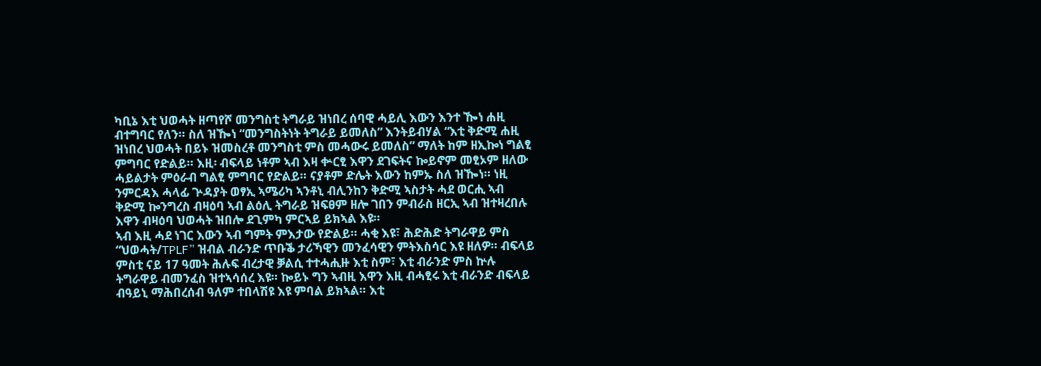ካቢኔ እቲ ህወሓት ዘጣየሾ መንግስቲ ትግራይ ዝነበረ ሰባዊ ሓይሊ እውን እንተ ዀነ ሐዚ ብተግባር የለን። ስለ ዝዀነ “መንግስትነት ትግራይ ይመለስ” እንትይብሃል “እቲ ቅድሚ ሐዚ ዝነበረ ህወሓት በይኑ ዝመስረቶ መንግስቲ ምስ መሓውሩ ይመለስ” ማለት ከም ዘኢኰነ ግልፂ ምግባር የድልይ። እዚ፡ ብፍላይ ነቶም ኣብ እዛ ቍርፂ እዋን ደገፍትና ኰይኖም መፂኦም ዘለው ሓይልታት ምዕራብ ግልፂ ምግባር የድልይ። ናያቶም ድሌት እውን ከምኡ ስለ ዝዀነ። ነዚ ንምርዳእ ሓላፊ ጕዳያት ወፃኢ ኣሜሪካ ኣንቶኒ ብሊንከን ቅድሚ ኣስታት ሓደ ወርሒ ኣብ ቅድሚ ኰንግረስ ብዛዕባ ኣብ ልዕሊ ትግራይ ዝፍፀም ዘሎ ገበን ምብራስ ዘርኢ ኣብ ዝተዛረበሉ እዋን ብዛዕባ ህወሓት ዝበሎ ደጊምካ ምርኣይ ይክኣል እዩ።
ኣብ እዚ ሓደ ነገር እውን ኣብ ግምት ምእታው የድልይ። ሓቂ እዩ፣ ሕድሕድ ትግራዋይ ምስ “ህወሓት/TPLF” ዝብል ብራንድ ጥቡቕ ታሪኻዊን መንፈሳዊን ምትእስሳር እዩ ዘለዎ። ብፍላይ ምስቲ ናይ 17 ዓመት ሕሉፍ ብረታዊ ቓልሲ ተተሓሒዙ እቲ ስም፣ እቲ ብራንድ ምስ ኵሉ ትግራዋይ ብመንፈስ ዝተኣሳሰረ እዩ። ኰይኑ ግን ኣብዚ እዋን እዚ ብሓፂሩ እቲ ብራንድ ብፍላይ ብዓይኒ ማሕበረሰብ ዓለም ተበላሽዩ እዩ ምባል ይክኣል። እቲ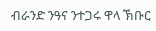ብራንድ ንዓና ንተጋሩ ዋላ ኽቡር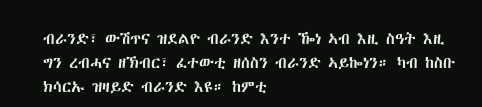ብራንድ፣ ውሽጥና ዝደልዮ ብራንድ እንተ ዀነ ኣብ እዚ ስዓት እዚ ግን ረብሓና ዘኽብር፣ ፈተውቲ ዘሰስን ብራንድ ኣይኰነን። ካብ ከስቡ ክሳርኡ ዝዛይድ ብራንድ እዩ። ከምቲ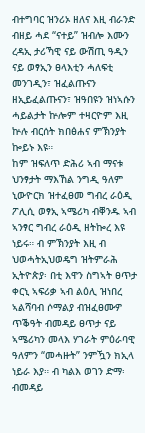ብተግባር ዝንሪኦ ዘለና እዚ ብራንድ ብዘይ ሓደ “ናተይ” ዝብሎ እሙን ረዳኢ ታሪኻዊ ናይ ውሽጢ ዓዲን ናይ ወፃኢን ፀላእቲን ሓለፍቲ መንገዲን፣ ዝፈልጡናን ዘኢይፈልጡናን፣ ዝዓበዩን ዝነኣሱን ሓይልታት ኵሎም ተዛርዮም እዚ ኵሉ ብርሰት ክበፅሐና ምኽንያት ኰይኑ እዩ።
ከም ዝፍለጥ ድሕሪ ኣብ ማናቱ ህንፃታት ማእኸል ንግዲ ዓለም ኒውዮርክ ዝተፈፀመ ግብረ ራዕዲ ፖሊሲ ወፃኢ ኣሜሪካ ብቐንዱ ኣብ ኣንፃር ግብረ ራዕዲ ዘትኰረ እዩ ነይሩ። ብ ምኽንያት እዚ ብ ህወሓትኢህወዴግ ዝትምራሕ ኢትዮጵያ፡ በቲ እዋን ስግኣት ፀጥታ ቀርኒ ኣፍሪቃ ኣብ ልዕሊ ዝነበረ ኣልሻባብ ሶማልያ ብዝፈፀሙዎ ጥቕዓት ብመዳይ ፀጥታ ናይ ኣሜሪካን መላእ ሃገራት ምዕራባዊ ዓለምን “መሓዙት” ንምዃን ክኢላ ነይራ እያ። ብ ካልእ ወገን ድማ፡ ብመዳይ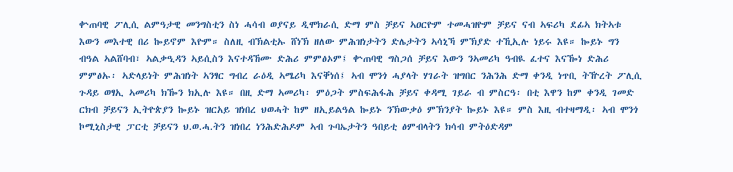ቍጠባዊ ፖሊሲ ልምዓታዊ መንግስቲን ስነ ሓሳብ ወያናይ ዲሞክራሲ ድማ ምስ ቻይና ኣዐርዮም ተመሓዝዮም ቻይና ናብ ኣፍሪካ ደፊኣ ክትኣቱ እውን መእተዊ በሪ ኰይኖም እዮም። ስለዚ ብኽልቲኡ ሸነኽ ዘለው ምሕዝነታትን ድሌታትን ኣሳኒኻ ምኽያድ ተኺኢሉ ነይሩ እዩ። ኰይኑ ግን ብዓል ኣልሸባብ፣ ኣልቃዒዳን ኣይሲስን እናተዳኸሙ ድሕሪ ምምፅኦም፤ ቍጠባዊ ግስጋሰ ቻይና እውን ንኣመሪካ ዓብዪ ፈተና እናዀነ ድሕሪ ምምፅኡ፡ ኣድላይነት ምሕዝነት ኣንፃር ግብረ ራዕዲ ኣሜሪካ እናቐነሰ፤ ኣብ ሞንጎ ሓያላት ሃገራት ዝግበር ንሕንሕ ድማ ቀንዲ ነጥቢ ትዅረት ፖሊሲ ጉዳይ ወፃኢ ኣመሪካ ክዀን ክኢሉ እዩ። በዚ ድማ ኣመሪካ፡ ምዕጋት ምስፍሕፋሕ ቻይና ቀዳሚ ገይራ ብ ምስርዓ፡ በቲ እዋን ከም ቀንዲ ገመድ ርክብ ቻይናን ኢትዮጵያን ኰይኑ ዝርአይ ዝነበረ ህወሓት ከም ዘኢይልዓል ኰይኑ ንኽውቃዕ ምኽንያት ኰይኑ እዩ። ምስ እዚ ብተዛማዲ፡ ኣብ ሞንጎ ኮሚኒስታዊ ፓርቲ ቻይናን ህ.ወ.ሓ.ትን ዝነበረ ነንሕድሕዶም ኣብ ጉባኤታትን ዓበይቲ ፅምብላትን ክሳብ ምትዕድዳም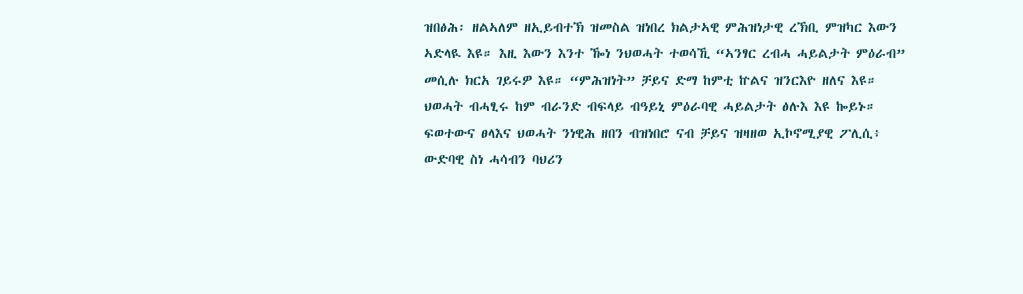ዝበፅሕ፡ ዘልኣለም ዘኢይብተኽ ዝመስል ዝነበረ ክልታኣዊ ምሕዝነታዊ ረኽቢ ምዝካር እውን ኣድላዪ እዩ። እዚ እውን እንተ ዀነ ንህወሓት ተወሳኺ “ኣንፃር ረብሓ ሓይልታት ምዕራብ” መሲሉ ክርአ ገይሩዎ እዩ። “ምሕዝነት” ቻይና ድማ ከምቲ ኵልና ዝንርእዮ ዘለና እዩ።
ህወሓት ብሓፂሩ ከም ብራንድ ብፍላይ ብዓይኒ ምዕራባዊ ሓይልታት ፅሉእ እዩ ኰይኑ። ፍወተውና ፀላእና ህወሓት ንነዊሕ ዘበን ብዝነበሮ ናብ ቻይና ዝዛዘወ ኢኮኖሚያዊ ፖሊሲ፥ ውድባዊ ስነ ሓሳብን ባህሪን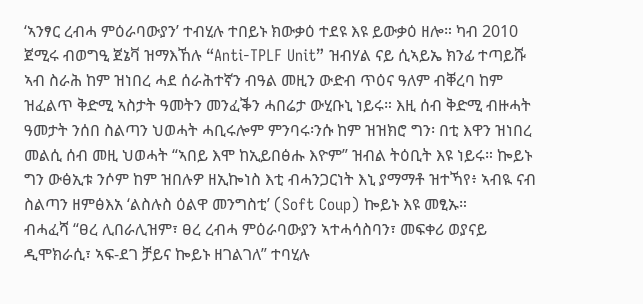‘ኣንፃር ረብሓ ምዕራባውያን’ ተብሂሉ ተበይኑ ክውቃዕ ተደዩ እዩ ይውቃዕ ዘሎ። ካብ 2010 ጀሚሩ ብወግዒ ጀኔቫ ዝማእኸሉ “Anti-TPLF Unit” ዝብሃል ናይ ሲኣይኤ ክንፊ ተጣይሹ ኣብ ስራሕ ከም ዝነበረ ሓደ ሰራሕተኛን ብዓል መዚን ውድብ ጥዕና ዓለም ብቐረባ ከም ዝፈልጥ ቅድሚ ኣስታት ዓመትን መንፈቕን ሓበሬታ ውሂቡኒ ነይሩ። እዚ ሰብ ቅድሚ ብዙሓት ዓመታት ንሰበ ስልጣን ህወሓት ሓቢሩሎም ምንባሩ፡ንሱ ከም ዝዝክሮ ግን፡ በቲ እዋን ዝነበረ መልሲ ሰብ መዚ ህወሓት “ኣበይ እሞ ከኢይበፅሑ እዮም” ዝብል ትዕቢት እዩ ነይሩ። ኰይኑ ግን ውፅኢቱ ንሶም ከም ዝበሉዎ ዘኢኰነስ እቲ ብሓንጋርነት እኒ ያማማቶ ዝተኻየ፥ ኣብዪ ናብ ስልጣን ዘምፅእአ ‘ልስሉስ ዕልዋ መንግስቲ’ (Soft Coup) ኰይኑ እዩ መፂኡ።
ብሓፈሻ “ፀረ ሊበራሊዝም፣ ፀረ ረብሓ ምዕራባውያን ኣተሓሳስባን፣ መፍቀሪ ወያናይ ዲሞክራሲ፣ ኣፍ-ደገ ቻይና ኰይኑ ዘገልገለ” ተባሂሉ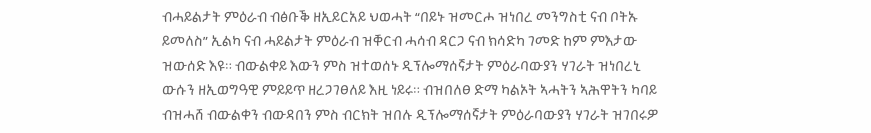ብሓይልታት ምዕራብ ብፅቡቕ ዘኢይርአይ ህወሓት “በይኑ ዝመርሖ ዝነበረ መንግስቲ ናብ ቦትኡ ይመለስ” ኢልካ ናብ ሓይልታት ምዕራብ ዝቐርብ ሓሳብ ዳርጋ ናብ ክሳድካ ገመድ ከም ምእታው ዝውሰድ እዩ። ብውልቀይ እውን ምስ ዝተወሰኑ ዲፕሎማሰኛታት ምዕራባውያን ሃገራት ዝነበረኒ ውሱን ዘኢወግዓዊ ምይይጥ ዘረጋገፀለይ እዚ ነይሩ። ብዝበለፀ ድማ ካልኦት ኣሓትን ኣሕዋትን ካባይ ብዝሓሸ ብውልቀን ብውዳበን ምስ ብርክት ዝበሉ ዲፕሎማሰኛታት ምዕራባውያን ሃገራት ዝገበሩዎ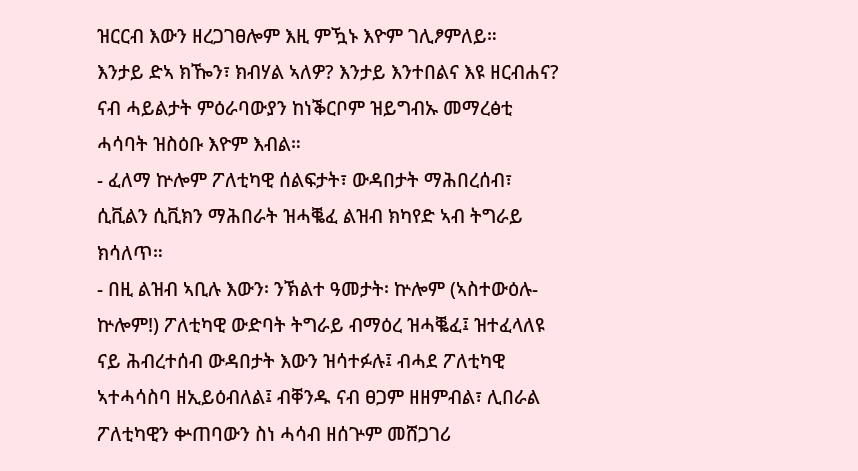ዝርርብ እውን ዘረጋገፀሎም እዚ ምዃኑ እዮም ገሊፆምለይ።
እንታይ ድኣ ክዀን፣ ክብሃል ኣለዎ? እንታይ እንተበልና እዩ ዘርብሐና?
ናብ ሓይልታት ምዕራባውያን ከነቕርቦም ዝይግብኡ መማረፅቲ ሓሳባት ዝስዕቡ እዮም እብል።
- ፈለማ ኵሎም ፖለቲካዊ ሰልፍታት፣ ውዳበታት ማሕበረሰብ፣ ሲቪልን ሲቪክን ማሕበራት ዝሓቘፈ ልዝብ ክካየድ ኣብ ትግራይ ክሳለጥ።
- በዚ ልዝብ ኣቢሉ እውን፡ ንኽልተ ዓመታት፡ ኵሎም (ኣስተውዕሉ- ኵሎም!) ፖለቲካዊ ውድባት ትግራይ ብማዕረ ዝሓቘፈ፤ ዝተፈላለዩ ናይ ሕብረተሰብ ውዳበታት እውን ዝሳተፉሉ፤ ብሓደ ፖለቲካዊ ኣተሓሳስባ ዘኢይዕብለል፤ ብቐንዱ ናብ ፀጋም ዘዘምብል፣ ሊበራል ፖለቲካዊን ቍጠባውን ስነ ሓሳብ ዘሰጕም መሸጋገሪ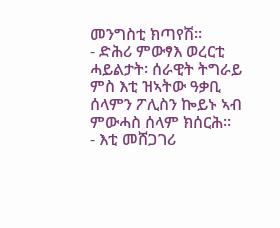መንግስቲ ክጣየሽ።
- ድሕሪ ምውፃእ ወረርቲ ሓይልታት፡ ሰራዊት ትግራይ ምስ እቲ ዝኣትው ዓቃቢ ሰላምን ፖሊስን ኰይኑ ኣብ ምውሓስ ሰላም ክሰርሕ።
- እቲ መሸጋገሪ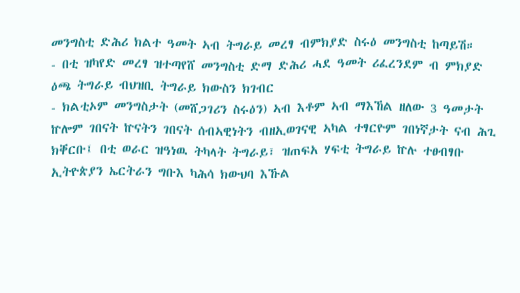መንግስቲ ድሕሪ ክልተ ዓመት ኣብ ትግራይ መረፃ ብምክያድ ስሩዕ መንግስቲ ከጣይሽ።
- በቲ ዝካየድ መረፃ ዝተጣየሸ መንግስቲ ድማ ድሕሪ ሓደ ዓመት ሪፈረንደም ብ ምክያድ ዕጫ ትግራይ ብህዝቢ ትግራይ ክውስን ክገብር
- ክልቲኦም መንግስታት (መሸጋገሪን ስሩዕን) ኣብ እቶም ኣብ ማእኸል ዘለው 3 ዓመታት ኵሎም ገበናት ኵናትን ገበናት ሰብኣዊነትን ብዘኢወገናዊ ኣካል ተፃርዮም ገበነኛታት ናብ ሕጊ ክቐርቡ፤ በቲ ወራር ዝዓነዉ ትካላት ትግራይ፣ ዝጠፍአ ሃፍቲ ትግራይ ኵሉ ተፀብፃቡ ኢትዮጵያን ኤርትራን ግቡእ ካሕሳ ክውህባ እኹል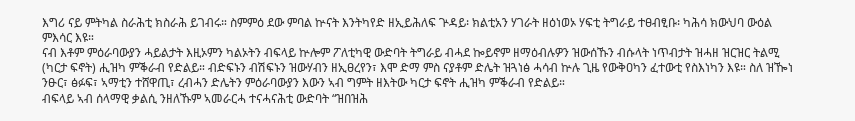እግሪ ናይ ምትካል ስራሕቲ ክስራሕ ይገብሩ። ስምምዕ ደው ምባል ኵናት እንትካየድ ዘኢይሕለፍ ጕዳይ፡ ክልቲአን ሃገራት ዘዕነወኦ ሃፍቲ ትግራይ ተፀብፂቡ፡ ካሕሳ ክውህባ ውዕል ምእሳር እዩ።
ናብ እቶም ምዕራባውያን ሓይልታት እዚኦምን ካልኦትን ብፍላይ ኵሎም ፖለቲካዊ ውድባት ትግራይ ብሓደ ኰይኖም ዘማዕብሉዎን ዝውሰኹን ብሱላት ነጥብታት ዝሓዘ ዝርዝር ትልሚ (ካርታ ፍኖት) ሒዝካ ምቕራብ የድልይ። ብድፍኑን ብሽፍኑን ዝውሃብን ዘኢፀረየን፣ እሞ ድማ ምስ ናያቶም ድሌት ዝጓነፅ ሓሳብ ኵሉ ጊዜ የውቅዐካን ፈተውቲ የስእነካን እዩ። ስለ ዝዀነ ንፁር፣ ፅፉፍ፣ ኣማቲን ተሸዋጢ፣ ረብሓን ድሌትን ምዕራባውያን እውን ኣብ ግምት ዘእትው ካርታ ፍኖት ሒዝካ ምቕራብ የድልይ።
ብፍላይ ኣብ ሰላማዊ ቃልሲ ንዘለኹም ኣመራርሓ ተናሓናሕቲ ውድባት “ዝበዝሕ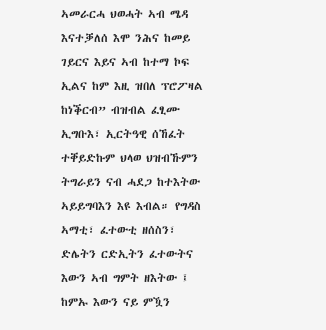ኣመራርሓ ህወሓት ኣብ ሜዳ እናተቓለሰ እሞ ንሕና ከመይ ገይርና እይና ኣብ ከተማ ኮፍ ኢልና ከም እዚ ዝበለ ፕሮፖዛል ከነቕርብ” ብዝብል ፈፂሙ ኢግቡእ፣ ኢርትዓዊ ሰኸፈት ተቐይድኩም ህላወ ህዝብኹምን ትግራይን ናብ ሓደጋ ከተእትው ኣይይግባእን እዩ እብል። የግዳስ ኣማቲ፣ ፈተውቲ ዘሰስን፣ ድሌትን ርድኢትን ፈተውትና እውን ኣብ ግምት ዘእትው ፤ ከምኡ እውን ናይ ምዃን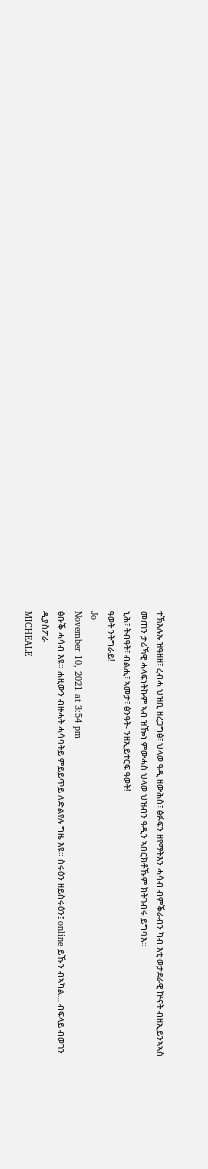ተኽእሉኡ ዝዓዘዘ፣ ረብሓ ህዝቢ ዘረጋግፅ፣ ህላወ ዓዲ ዘውሕስ፣ ፅፉፍን ዘየማትእን ሓሳብ ብምቕራብን ካብ እቲ ወታደራዊ ኵናት ብዘኢይንኣኣስ መጠን ታሪኻዊ ሓላፍነትኩም ኣብ ዝዀነ ምውሓስ ህላወ ህዝብን ዓዲን ኣበርክቶኹም ክትገብሩ ይግባእ።
ኒሕ፣ ትብዓት፣ ብልሒ፣ ኣመታ፣ ፅንዓት- ንዘኢይተርፍ ዓወት!
ዓወት ንትግራይ!
Jo
November 10, 2021 at 3:54 pm
ፅቡቕ ሓሳብ እዩ። ሐዚውን ብዙሓት ሓሳባትይ ምይይጥይ ለድልየሉ ግዜ እዩ። ስሩዕን ዘይስሩዕን፤ online ይኹን ብኣካል… ብፍላይ ብወገን ዲያስፖራ
MICHEALE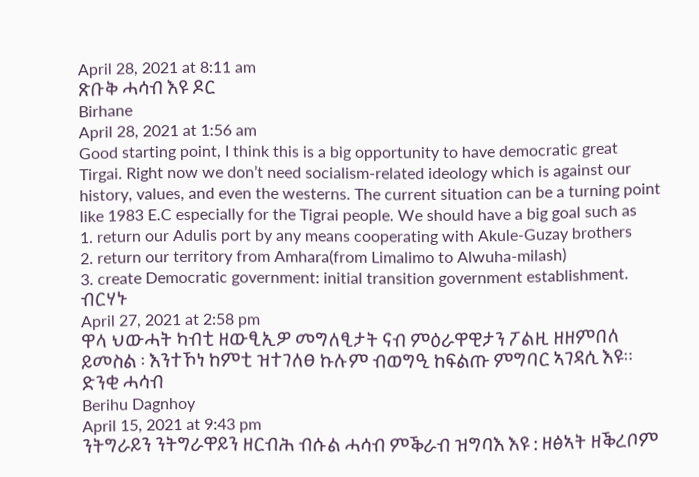April 28, 2021 at 8:11 am
ጽቡቅ ሓሳብ እዩ ዶር
Birhane
April 28, 2021 at 1:56 am
Good starting point, I think this is a big opportunity to have democratic great Tirgai. Right now we don’t need socialism-related ideology which is against our history, values, and even the westerns. The current situation can be a turning point like 1983 E.C especially for the Tigrai people. We should have a big goal such as
1. return our Adulis port by any means cooperating with Akule-Guzay brothers
2. return our territory from Amhara(from Limalimo to Alwuha-milash)
3. create Democratic government: initial transition government establishment.
ብርሃኑ
April 27, 2021 at 2:58 pm
ዋላ ህውሓት ካብቲ ዘውፂኢዎ መግለፂታት ናብ ምዕራዋዊታን ፖልዚ ዘዘምበለ ይመስል ፡ እንተኾነ ከምቲ ዝተገለፀ ኩሉም ብወግዒ ከፍልጡ ምግባር ኣገዳሲ እዩ። ድንቂ ሓሳብ
Berihu Dagnhoy
April 15, 2021 at 9:43 pm
ንትግራይን ንትግራዋይን ዘርብሕ ብሱል ሓሳብ ምቕራብ ዝግባእ እዩ : ዘፅኣት ዘቕረቦም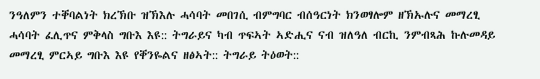ንዓለምን ተቐባልነት ክረኽቡ ዝኽእሉ ሓሳባት መበገሲ ብምግባር ብሰዓርነት ክንወፃሎም ዘኽኡሉና መማረፂ ሓሳባት ፈሊጥና ምቅላስ ግቡእ እዩ:: ትግራይና ካብ ጥፍኣት ኣድሒና ናብ ዝለዓለ ብርኪ ንምብጻሕ ኩሉመዳይ መማረፂ ምርኣይ ግቡእ እዩ የቐንዬልና ዘፅኣት:: ትግራይ ትዕወት::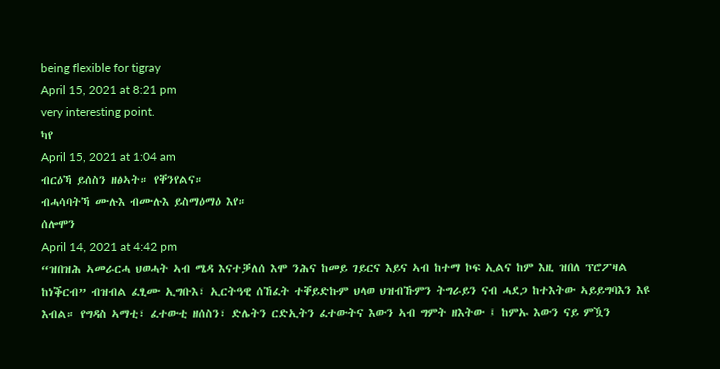being flexible for tigray
April 15, 2021 at 8:21 pm
very interesting point.
ካየ
April 15, 2021 at 1:04 am
ብርዕኻ ይሰስን ዘፅኣት። የቐንየልና።
ብሓሳባትኻ ሙሉእ ብሙሉእ ይስማዕማዕ እየ።
ሰሎሞን
April 14, 2021 at 4:42 pm
“ዝበዝሕ ኣመራርሓ ህወሓት ኣብ ሜዳ እናተቓለሰ እሞ ንሕና ከመይ ገይርና እይና ኣብ ከተማ ኮፍ ኢልና ከም እዚ ዝበለ ፕሮፖዛል ከነቕርብ” ብዝብል ፈፂሙ ኢግቡእ፣ ኢርትዓዊ ሰኸፈት ተቐይድኩም ህላወ ህዝብኹምን ትግራይን ናብ ሓደጋ ከተእትው ኣይይግባእን እዩ እብል። የግዳስ ኣማቲ፣ ፈተውቲ ዘሰስን፣ ድሌትን ርድኢትን ፈተውትና እውን ኣብ ግምት ዘእትው ፤ ከምኡ እውን ናይ ምዃን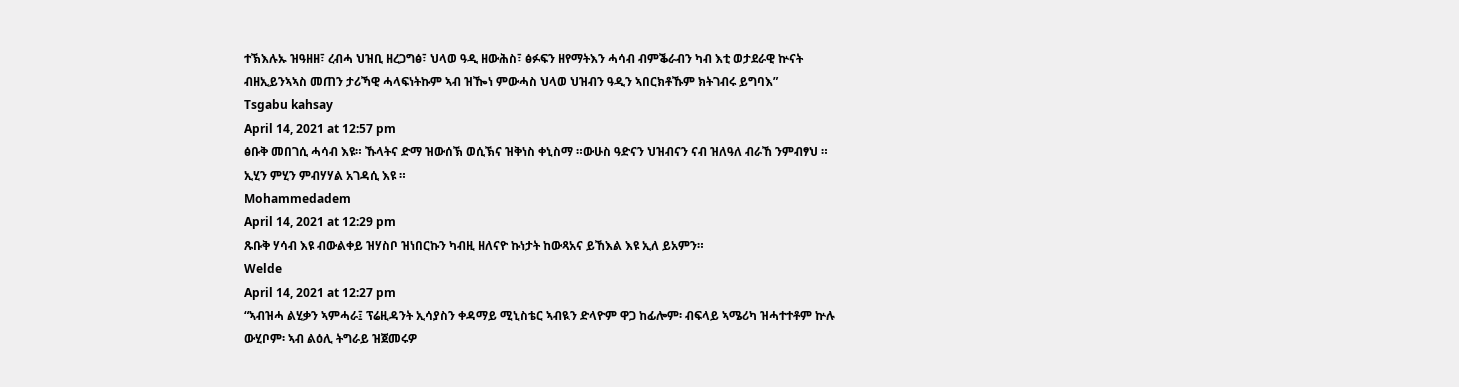ተኽእሉኡ ዝዓዘዘ፣ ረብሓ ህዝቢ ዘረጋግፅ፣ ህላወ ዓዲ ዘውሕስ፣ ፅፉፍን ዘየማትእን ሓሳብ ብምቕራብን ካብ እቲ ወታደራዊ ኵናት ብዘኢይንኣኣስ መጠን ታሪኻዊ ሓላፍነትኩም ኣብ ዝዀነ ምውሓስ ህላወ ህዝብን ዓዲን ኣበርክቶኹም ክትገብሩ ይግባእ”
Tsgabu kahsay
April 14, 2021 at 12:57 pm
ፅቡቅ መበገሲ ሓሳብ እዩ። ኹላትና ድማ ዝውሰኽ ወሲኽና ዝቅነስ ቀኒስማ ።ውሁስ ዓድናን ህዝብናን ናብ ዝለዓለ ብራኸ ንምብፃህ ። ኢሂን ምሂን ምብሃሃል አገዳሲ እዩ ።
Mohammedadem
April 14, 2021 at 12:29 pm
ጹቡቅ ሃሳብ እዩ ብውልቀይ ዝሃስቦ ዝነበርኩን ካብዚ ዘለናዮ ኩነታት ከውጻአና ይኸእል እዩ ኢለ ይአምን።
Welde
April 14, 2021 at 12:27 pm
“ኣብዝሓ ልሂቃን ኣምሓራ፤ ፕሬዚዳንት ኢሳያስን ቀዳማይ ሚኒስቴር ኣብዪን ድላዮም ዋጋ ከፊሎም፡ ብፍላይ ኣሜሪካ ዝሓተተቶም ኵሉ ውሂቦም፡ ኣብ ልዕሊ ትግራይ ዝጀመሩዎ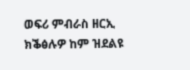ወፍሪ ምብራስ ዘርኢ ክቕፅሉዎ ከም ዝደልዩ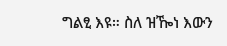ግልፂ እዩ። ስለ ዝዀነ እውን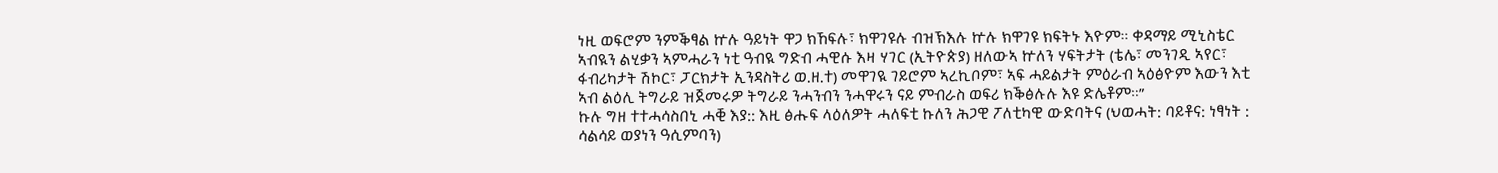ነዚ ወፍሮም ንምቕፃል ኵሉ ዓይነት ዋጋ ክኸፍሉ፣ ክዋገዩሉ ብዝኽእሉ ኵሉ ክዋገዩ ክፍትኑ እዮም። ቀዳማይ ሚኒስቴር ኣብዪን ልሂቃን ኣምሓራን ነቲ ዓብዪ ግድብ ሓዊሱ እዛ ሃገር (ኢትዮጵያ) ዘለውኣ ኵለን ሃፍትታት (ቴሌ፣ መንገዲ ኣየር፣ ፋብሪካታት ሽኮር፣ ፓርክታት ኢንዳስትሪ ወ.ዘ.ተ) መዋገዪ ገይሮም ኣረኪቦም፣ ኣፍ ሓይልታት ምዕራብ ኣዕፅዮም እውን እቲ ኣብ ልዕሊ ትግራይ ዝጀመሩዎ ትግራይ ንሓንብን ንሓዋሩን ናይ ምብራስ ወፍሪ ክቕፅሉሉ እዩ ድሌቶም።”
ኩሉ ግዘ ተተሓሳስበኒ ሓቒ እያ:: እዚ ፅሑፍ ላዕለዎት ሓለፍቲ ኩለን ሕጋዊ ፖለቲካዊ ውድባትና (ህወሓት: ባይቶና: ነፃነት : ሳልሳይ ወያነን ዓሲምባን)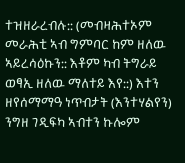ተዝዘራረብሉ:: (መብዛሕተኦም መራሕቲ ኣብ ግምባር ከም ዘለዉ ኣይረሳዕኩን:: እቶም ካብ ትግራይ ወፃኢ ዘለዉ ማለተይ እየ::) እተን ዘየሰማማዓ ነጥብታት (እንተሃልየን) ንግዘ ገዲፍካ ኣብተን ኩሎም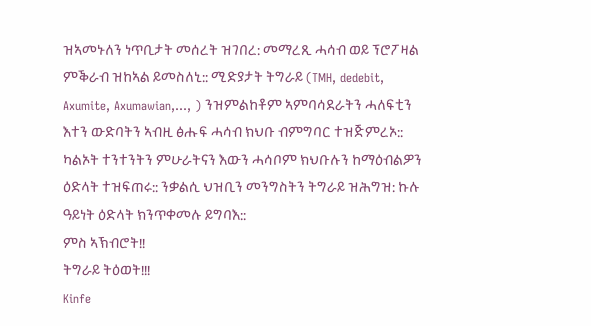ዝኣመኑለን ነጥቢታት መሰረት ዝገበረ: መማረጺ ሓሳብ ወይ ፕሮፖዛል ምቕራብ ዝከኣል ይመስለኒ:: ሚድያታት ትግራይ (TMH, dedebit, Axumite, Axumawian,…, ) ንዝምልከቶም ኣምባሳደራትን ሓለፍቲን እተን ውድባትን ኣብዚ ፅሑፍ ሓሳብ ክህቡ ብምግባር ተዝጅምረኦ:: ካልኦት ተንተንትን ምሁራትናን እውን ሓሳቦም ክህቡሉን ከማዕብልዎን ዕድላት ተዝፍጠሩ:: ንቃልሲ ህዝቢን መንግስትን ትግራይ ዝሕግዝ: ኩሉ ዓይነት ዕድላት ክንጥቀመሉ ይግባእ::
ምስ ኣኽብሮት!!
ትግራይ ትዕወት!!!
Kinfe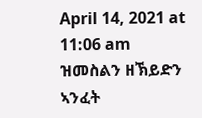April 14, 2021 at 11:06 am
ዝመስልን ዘኽይድን ኣንፈት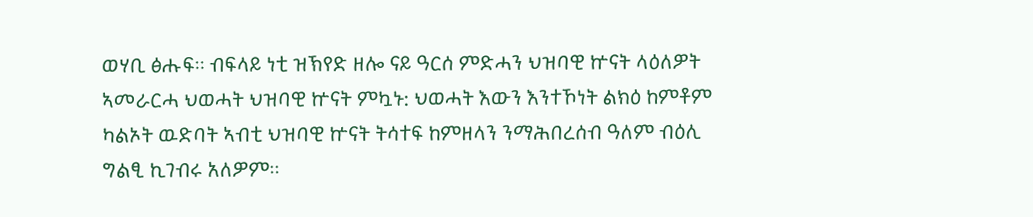ወሃቢ ፅሑፍ። ብፍላይ ነቲ ዝኽየድ ዘሎ ናይ ዓርሰ ምድሓን ህዝባዊ ኵናት ላዕለዎት ኣመራርሓ ህወሓት ህዝባዊ ኵናት ምኳኑ: ህወሓት እውን እንተኾነት ልክዕ ከምቶም ካልኦት ዉድባት ኣብቲ ህዝባዊ ኵናት ትሳተፍ ከምዘላን ንማሕበረሰብ ዓለም ብዕሊ ግልፂ ኪገብሩ አለዎም።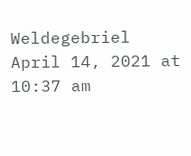Weldegebriel
April 14, 2021 at 10:37 am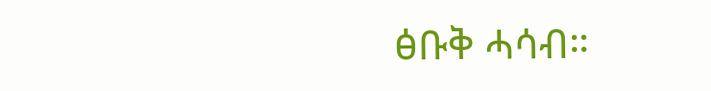ፅቡቅ ሓሳብ።